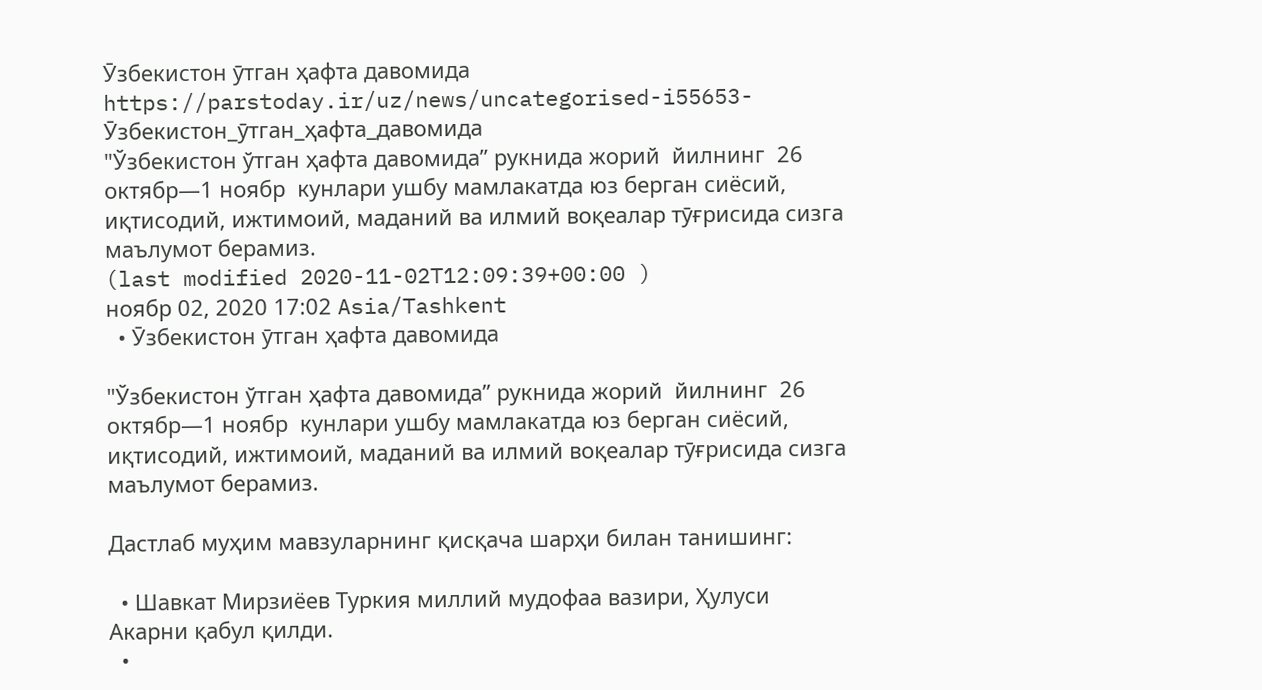Ӯзбекистон ӯтган ҳафта давомида
https://parstoday.ir/uz/news/uncategorised-i55653-Ӯзбекистон_ӯтган_ҳафта_давомида
"Ўзбекистон ўтган ҳафта давомида” рукнида жорий  йилнинг  26 октябр—1 ноябр  кунлари ушбу мамлакатда юз берган сиёсий, иқтисодий, ижтимоий, маданий ва илмий воқеалар тӯғрисида сизга маълумот берамиз.
(last modified 2020-11-02T12:09:39+00:00 )
ноябр 02, 2020 17:02 Asia/Tashkent
  • Ӯзбекистон ӯтган ҳафта давомида

"Ўзбекистон ўтган ҳафта давомида” рукнида жорий  йилнинг  26 октябр—1 ноябр  кунлари ушбу мамлакатда юз берган сиёсий, иқтисодий, ижтимоий, маданий ва илмий воқеалар тӯғрисида сизга маълумот берамиз.

Дастлаб муҳим мавзуларнинг қисқача шарҳи билан танишинг:

  • Шавкат Мирзиёев Туркия миллий мудофаа вазири, Ҳулуси Акарни қабул қилди.
  •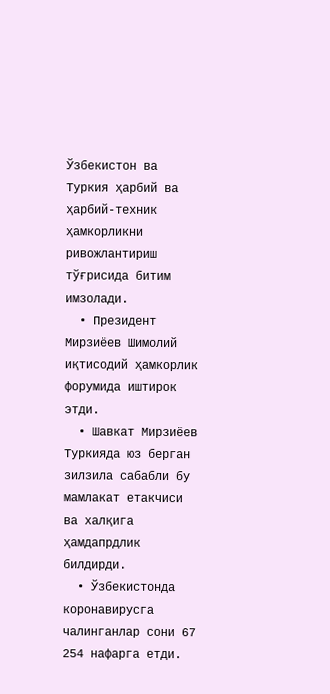Ўзбекистон ва Туркия ҳарбий ва ҳарбий-техник ҳамкорликни ривожлантириш тўғрисида битим имзолади.
  • Президент Мирзиёев Шимолий иқтисодий ҳамкорлик форумида иштирок этди.
  • Шавкат Мирзиёев Туркияда юз берган зилзила сабабли бу мамлакат етакчиси ва халқига ҳамдапрдлик билдирди.
  • Ўзбекистонда коронавирусга чалинганлар сони 67 254 нафарга етди.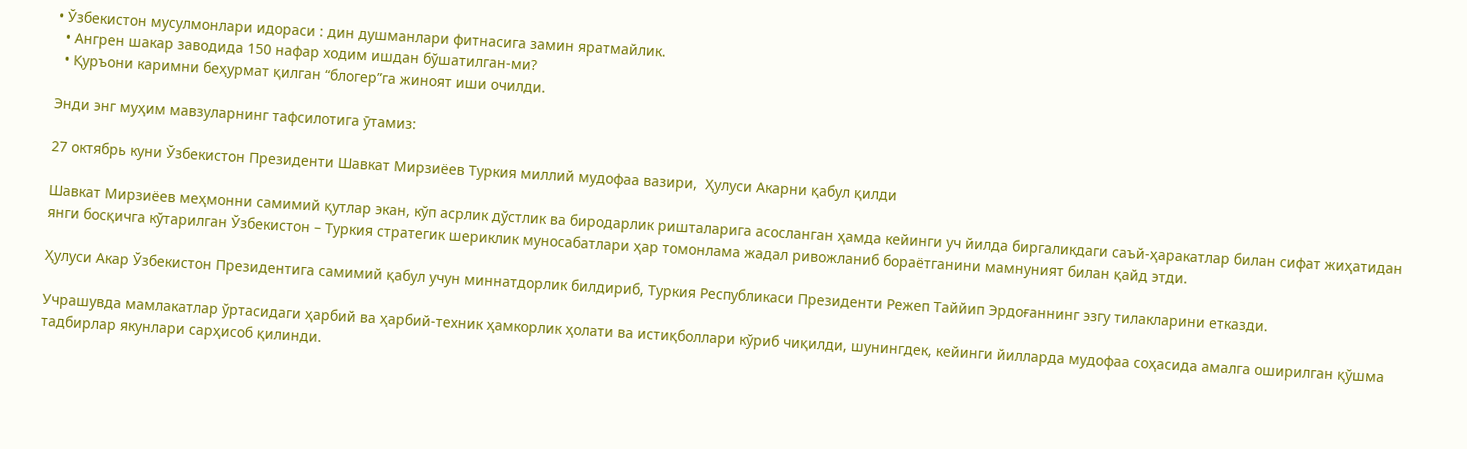• Ўзбекистон мусулмонлари идораси : дин душманлари фитнасига замин яратмайлик.
  • Ангрен шакар заводида 150 нафар ходим ишдан бўшатилган-ми?
  • Қуръони каримни беҳурмат қилган “блогер”га жиноят иши очилди.

Энди энг муҳим мавзуларнинг тафсилотига ӯтамиз:

27 октябрь куни Ўзбекистон Президенти Шавкат Мирзиёев Туркия миллий мудофаа вазири,  Ҳулуси Акарни қабул қилди

Шавкат Мирзиёев меҳмонни самимий қутлар экан, кўп асрлик дўстлик ва биродарлик ришталарига асосланган ҳамда кейинги уч йилда биргаликдаги саъй-ҳаракатлар билан сифат жиҳатидан янги босқичга кўтарилган Ўзбекистон – Туркия стратегик шериклик муносабатлари ҳар томонлама жадал ривожланиб бораётганини мамнуният билан қайд этди.

Ҳулуси Акар Ўзбекистон Президентига самимий қабул учун миннатдорлик билдириб, Туркия Республикаси Президенти Режеп Таййип Эрдоғаннинг эзгу тилакларини етказди.

Учрашувда мамлакатлар ўртасидаги ҳарбий ва ҳарбий-техник ҳамкорлик ҳолати ва истиқболлари кўриб чиқилди, шунингдек, кейинги йилларда мудофаа соҳасида амалга оширилган қўшма тадбирлар якунлари сарҳисоб қилинди.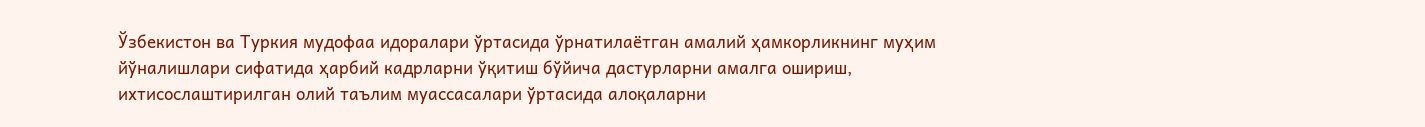Ўзбекистон ва Туркия мудофаа идоралари ўртасида ўрнатилаётган амалий ҳамкорликнинг муҳим йўналишлари сифатида ҳарбий кадрларни ўқитиш бўйича дастурларни амалга ошириш, ихтисослаштирилган олий таълим муассасалари ўртасида алоқаларни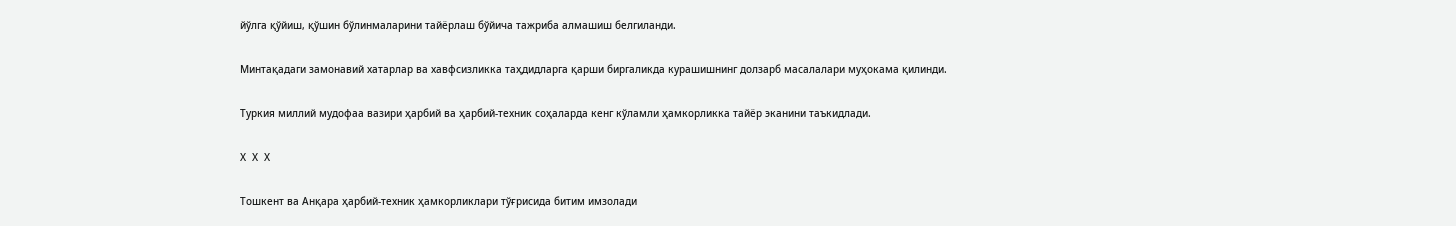йўлга қўйиш, қўшин бўлинмаларини тайёрлаш бўйича тажриба алмашиш белгиланди.

Минтақадаги замонавий хатарлар ва хавфсизликка таҳдидларга қарши биргаликда курашишнинг долзарб масалалари муҳокама қилинди.

Туркия миллий мудофаа вазири ҳарбий ва ҳарбий-техник соҳаларда кенг кўламли ҳамкорликка тайёр эканини таъкидлади.

Х  Х  Х

Тошкент ва Анқара ҳарбий-техник ҳамкорликлари тўғрисида битим имзолади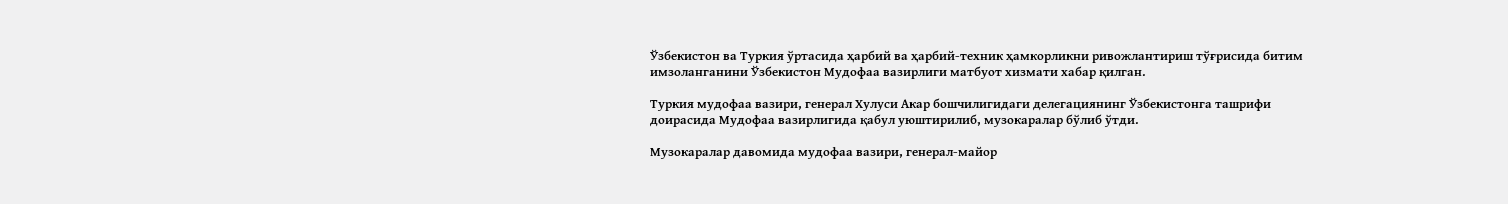Ўзбекистон ва Туркия ўртасида ҳарбий ва ҳарбий-техник ҳамкорликни ривожлантириш тўғрисида битим имзоланганини Ўзбекистон Мудофаа вазирлиги матбуот хизмати хабар қилган.

Туркия мудофаа вазири, генерал Хулуси Акар бошчилигидаги делегациянинг Ўзбекистонга ташрифи доирасида Мудофаа вазирлигида қабул уюштирилиб, музокаралар бўлиб ўтди.

Музокаралар давомида мудофаа вазири, генерал-майор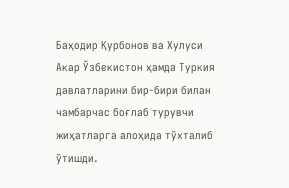Баҳодир Қурбонов ва Хулуси Акар Ўзбекистон ҳамда Туркия давлатларини бир-бири билан чамбарчас боғлаб турувчи жиҳатларга алоҳида тўхталиб ўтишди.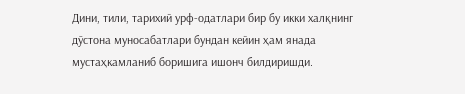Дини, тили, тарихий урф-одатлари бир бу икки халқнинг дўстона муносабатлари бундан кейин ҳам янада мустаҳкамланиб боришига ишонч билдиришди.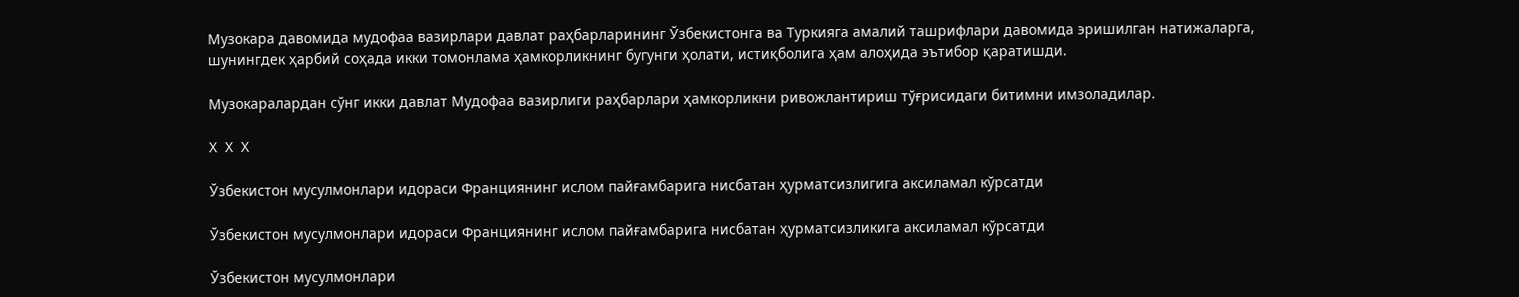Музокара давомида мудофаа вазирлари давлат раҳбарларининг Ўзбекистонга ва Туркияга амалий ташрифлари давомида эришилган натижаларга, шунингдек ҳарбий соҳада икки томонлама ҳамкорликнинг бугунги ҳолати, истиқболига ҳам алоҳида эътибор қаратишди.

Музокаралардан сўнг икки давлат Мудофаа вазирлиги раҳбарлари ҳамкорликни ривожлантириш тўғрисидаги битимни имзоладилар.

Х  Х  Х

Ўзбекистон мусулмонлари идораси Франциянинг ислом пайғамбарига нисбатан ҳурматсизлигига аксиламал кўрсатди

Ўзбекистон мусулмонлари идораси Франциянинг ислом пайғамбарига нисбатан ҳурматсизликига аксиламал кўрсатди

Ўзбекистон мусулмонлари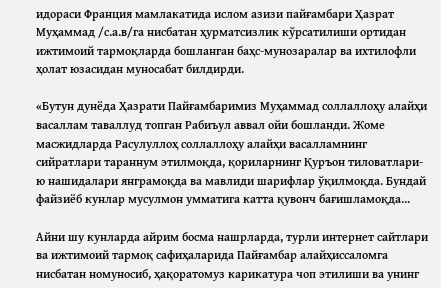идораси Франция мамлакатида ислом азизи пайғамбари Ҳазрат Муҳаммад /с.а.в/га нисбатан ҳурматсизлик кўрсатилиши ортидан ижтимоий тармоқларда бошланган баҳс-мунозаралар ва ихтилофли ҳолат юзасидан муносабат билдирди.

«Бутун дунёда Ҳазрати Пайғамбаримиз Муҳаммад соллаллоҳу алайҳи васаллам таваллуд топган Рабиъул аввал ойи бошланди. Жоме масжидларда Расулуллоҳ соллаллоҳу алайҳи васалламнинг сийратлари тараннум этилмоқда, қориларнинг Қуръон тиловатлари-ю нашидалари янграмоқда ва мавлиди шарифлар ўқилмоқда. Бундай файзиёб кунлар мусулмон умматига катта қувонч бағишламоқда...

Айни шу кунларда aйрим босма нашрларда, турли интернет сайтлари ва ижтимоий тармоқ сафиҳаларида Пайғамбар алайҳиссаломга нисбатан номуносиб, ҳақоратомуз карикатура чоп этилиши ва унинг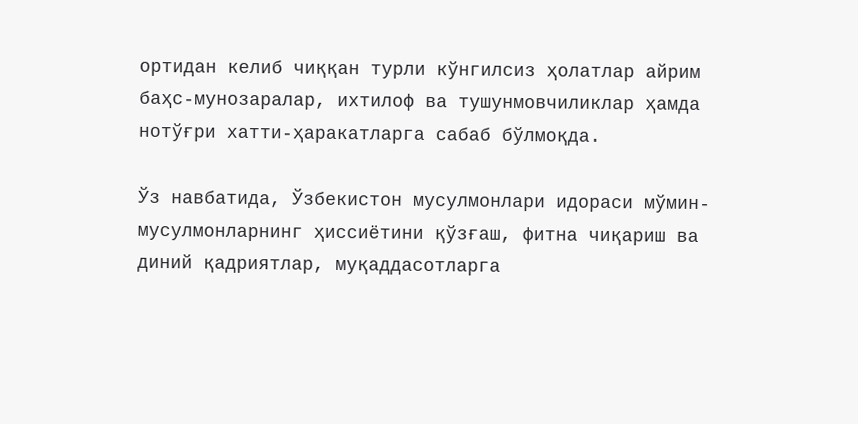ортидан келиб чиққан турли кўнгилсиз ҳолатлар айрим баҳс-мунозаралар, ихтилоф ва тушунмовчиликлар ҳамда нотўғри хатти-ҳаракатларга сабаб бўлмоқда.

Ўз навбатида, Ўзбекистон мусулмонлари идораси мўмин-мусулмонларнинг ҳиссиётини қўзғаш, фитна чиқариш ва диний қадриятлар, муқаддасотларга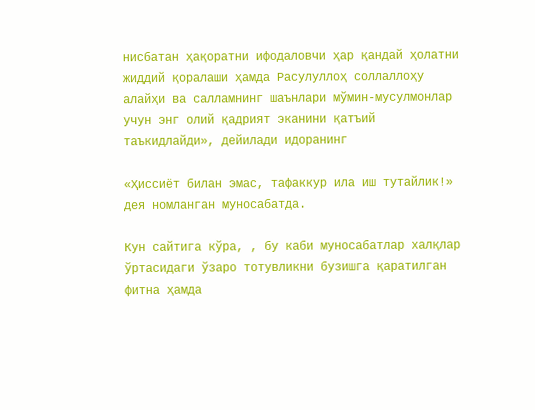нисбатан ҳақоратни ифодаловчи ҳар қандай ҳолатни жиддий қоралаши ҳамда Расулуллоҳ соллаллоҳу алайҳи ва салламнинг шаънлари мўмин-мусулмонлар учун энг олий қадрият эканини қатъий таъкидлайди», дейилади идоранинг

«Ҳиссиёт билан эмас, тафаккур ила иш тутайлик!» дея номланган муносабатда.

Кун сайтига кўра, , бу каби муносабатлар халқлар ўртасидаги ўзаро тотувликни бузишга қаратилган фитна ҳамда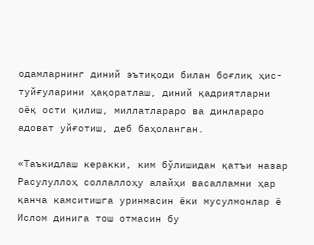одамларнинг диний эътиқоди билан боғлиқ ҳис-туйғуларини ҳақоратлаш, диний қадриятларни оёқ ости қилиш, миллатлараро ва динлараро адоват уйғотиш, деб баҳоланган.

«Таъкидлаш керакки, ким бўлишидан қатъи назар Расулуллоҳ соллаллоҳу алайҳи васалламни ҳар қанча камситишга уринмасин ёки мусулмонлар ё Ислом динига тош отмасин бу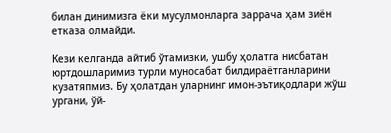билан динимизга ёки мусулмонларга заррача ҳам зиён етказа олмайди.

Кези келганда айтиб ўтамизки, ушбу ҳолатга нисбатан юртдошларимиз турли муносабат билдираётганларини кузатяпмиз. Бу ҳолатдан уларнинг имон-эътиқодлари жўш ургани, ўй-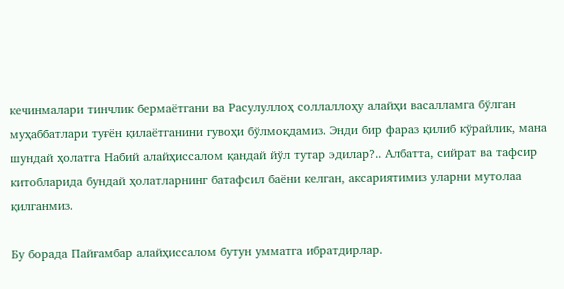кечинмалари тинчлик бермаётгани ва Расулуллоҳ соллаллоҳу алайҳи васалламга бўлган муҳаббатлари туғён қилаётганини гувоҳи бўлмоқдамиз. Энди бир фараз қилиб кўрайлик, мана шундай ҳолатга Набий алайҳиссалом қандай йўл тутар эдилар?.. Албатта, сийрат ва тафсир китобларида бундай ҳолатларнинг батафсил баёни келган, аксариятимиз уларни мутолаа қилганмиз.

Бу борада Пайғамбар алайҳиссалом бутун умматга ибратдирлар.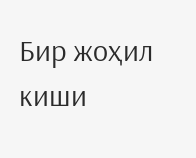Бир жоҳил киши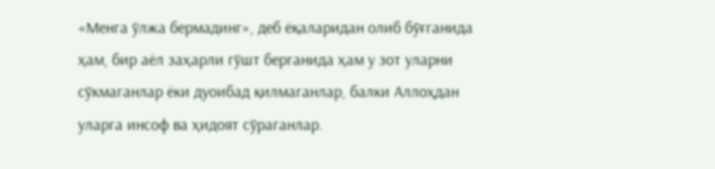«Менга ўлжа бермадинг», деб ёқаларидан олиб бўғганида ҳам, бир аёл заҳарли гўшт берганида ҳам у зот уларни сўкмаганлар ёки дуоибад қилмаганлар, балки Аллоҳдан уларга инсоф ва ҳидоят сўраганлар.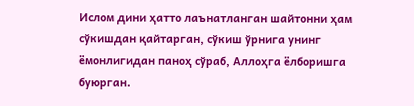Ислом дини ҳатто лаънатланган шайтонни ҳам сўкишдан қайтарган, сўкиш ўрнига унинг ёмонлигидан паноҳ сўраб, Аллоҳга ёлборишга буюрган.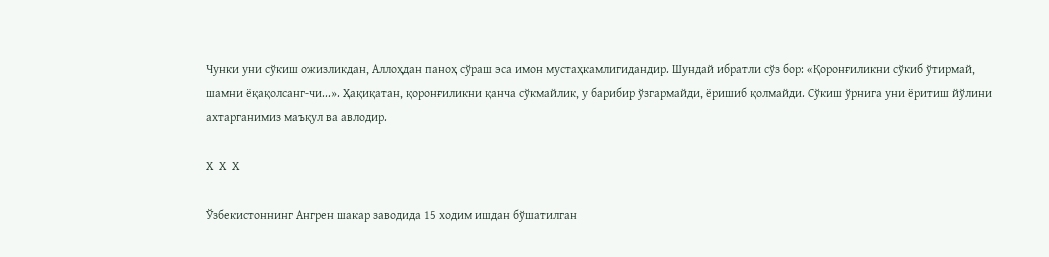Чунки уни сўкиш ожизликдан, Аллоҳдан паноҳ сўраш эса имон мустаҳкамлигидандир. Шундай ибратли сўз бор: «Қоронғиликни сўкиб ўтирмай, шамни ёқақолсанг-чи...». Ҳақиқатан, қоронғиликни қанча сўкмайлик, у барибир ўзгармайди, ёришиб қолмайди. Сўкиш ўрнига уни ёритиш йўлини ахтарганимиз маъқул ва авлодир.

Х  Х  Х

Ўзбекистоннинг Ангрен шакар заводида 15 ходим ишдан бўшатилган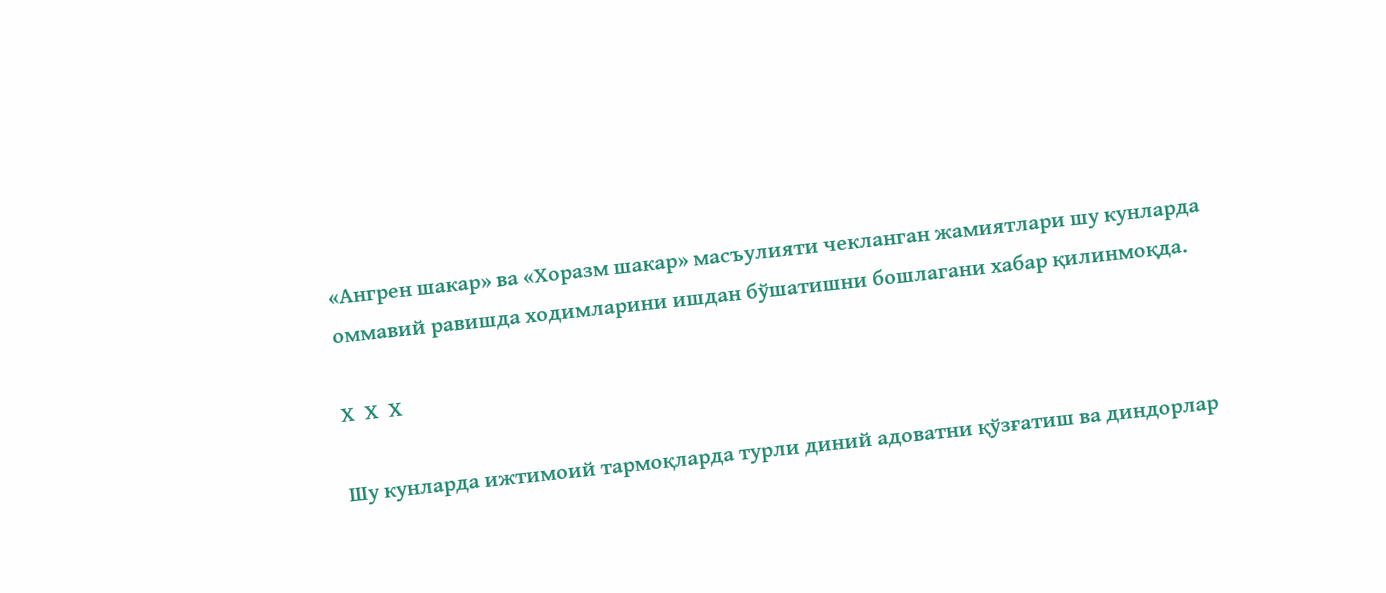«Ангрен шакар» ва «Хоразм шакар» масъулияти чекланган жамиятлари шу кунларда оммавий равишда ходимларини ишдан бўшатишни бошлагани хабар қилинмоқда.

Х  Х  Х

Шу кунларда ижтимоий тармоқларда турли диний адоватни қўзғатиш ва диндорлар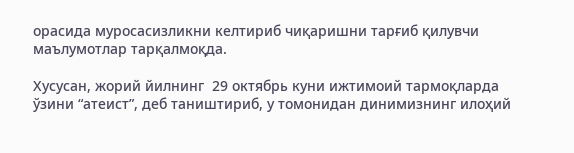орасида муросасизликни келтириб чиқаришни тарғиб қилувчи маълумотлар тарқалмоқда.

Хусусан, жорий йилнинг  29 октябрь куни ижтимоий тармоқларда ўзини “атеист”, деб таништириб, у томонидан динимизнинг илоҳий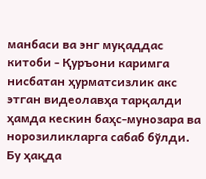манбаси ва энг муқаддас китоби - Қуръони каримга нисбатан ҳурматсизлик акс этган видеолавҳа тарқалди ҳамда кескин баҳс-мунозара ва норозиликларга сабаб бўлди. Бу ҳақда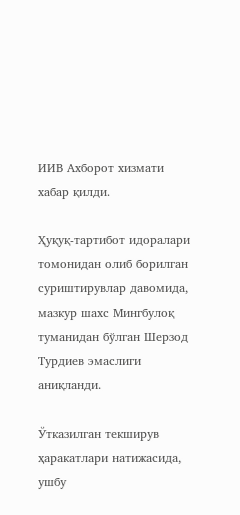ИИВ Ахборот хизмати хабар қилди.

Ҳуқуқ-тартибот идоралари томонидан олиб борилган суриштирувлар давомида, мазкур шахс Мингбулоқ туманидан бўлган Шерзод Турдиев эмаслиги аниқланди.

Ўтказилган текширув ҳаракатлари натижасида, ушбу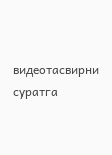видеотасвирни суратга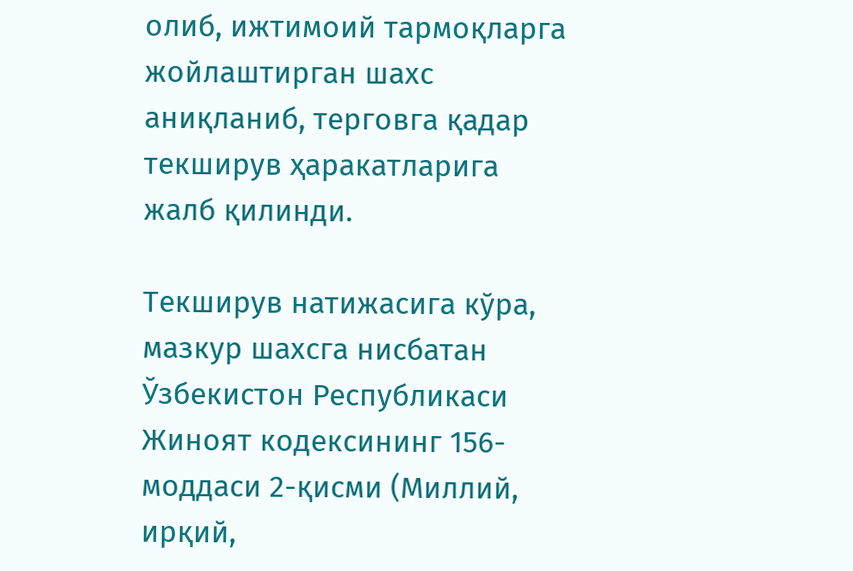олиб, ижтимоий тармоқларга жойлаштирган шахс аниқланиб, терговга қадар текширув ҳаракатларига жалб қилинди.

Текширув натижасига кўра, мазкур шахсга нисбатан Ўзбекистон Республикаси Жиноят кодексининг 156-моддаси 2-қисми (Миллий, ирқий,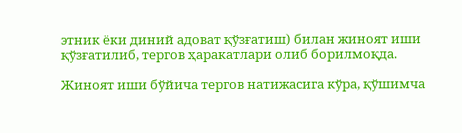этник ёки диний адоват қўзғатиш) билан жиноят иши қўзғатилиб, тергов ҳаракатлари олиб борилмоқда.

Жиноят иши бўйича тергов натижасига кўра, қўшимча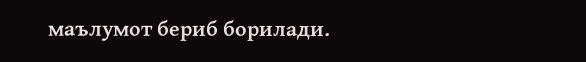маълумот бериб борилади.